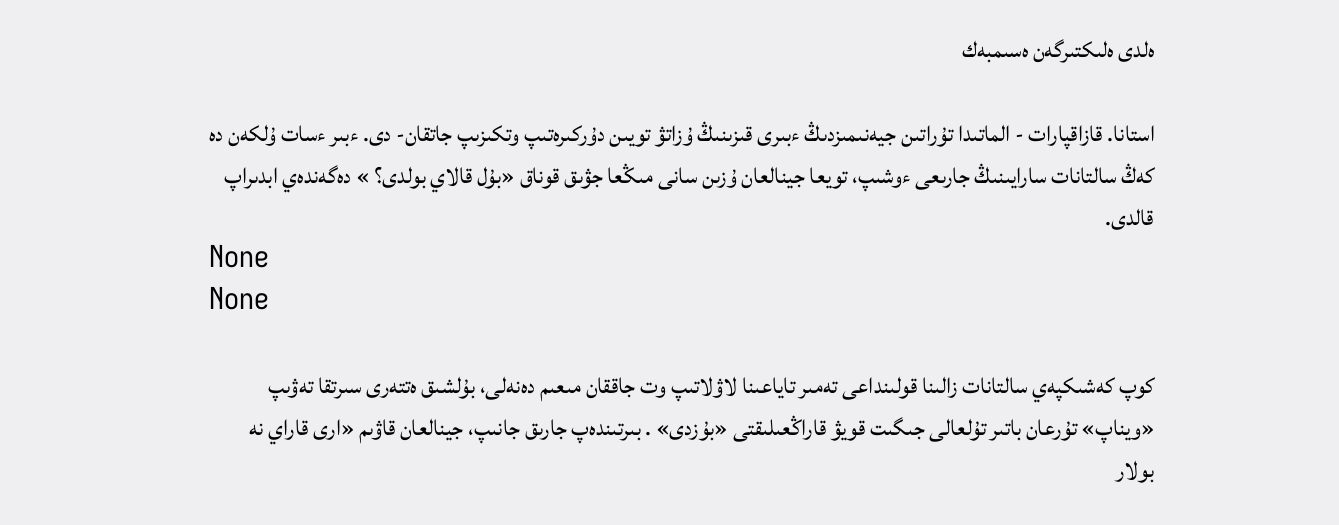ەلدى ەلىكتىرگەن ەسىمبەك

استانا. قازاقپارات - الماتىدا تۇراتىن جيەنىمىزدىڭ ءبىرى قىزىنىڭ ۇزاتۋ تويىن دۇركىرەتىپ وتكىزىپ جاتقان- دى. ءبىر ءسات ۇلكەن دە كەڭ سالتانات سارايىنىڭ جارىعى ءوشىپ، تويعا جينالعان ۇزىن سانى مىڭعا جۋىق قوناق «بۇل قالاي بولدى؟ » دەگەندەي ابدىراپ قالدى.
None
None

كوپ كەشىكپەي سالتانات زالىنا قولىنداعى تەمىر تاياعىنا لاۋلاتىپ وت جاققان مىعىم دەنەلى، بۇلشىق ەتتەرى سىرتقا تەۋىپ «ويناپ» تۇرعان باتىر تۇلعالى جىگىت قويۋ قاراڭعىلىقتى «بۇزدى» . بىرتىندەپ جارىق جانىپ، جينالعان قاۋىم «ارى قاراي نە بولار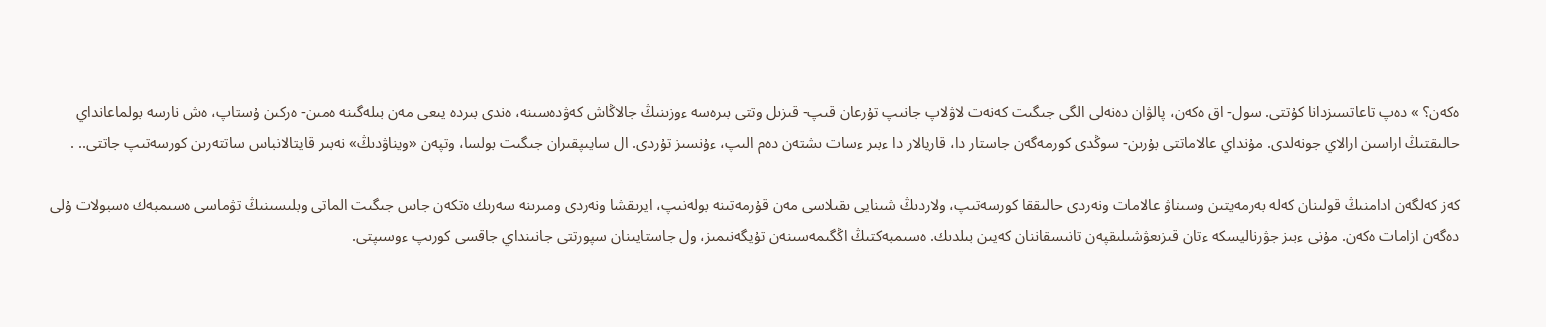ەكەن؟ » دەپ تاعاتسىزدانا كۇتتى. سول- اق ەكەن، پالۋان دەنەلى الگى جىگىت كەنەت لاۋلاپ جانىپ تۇرعان قىپ- قىزىل وتتى بىرەسە ءوزىنىڭ جالاڭاش كەۋدەسىنە، ەندى بىردە يىعى مەن بىلەگىنە ەمىن- ەركىن ۇستاپ، ەش نارسە بولماعانداي حالىقتىڭ اراسىن ارالاي جونەلدى. مۇنداي عالاماتتى بۇرىن- سوڭدى كورمەگەن جاستار دا، قاريالار دا ءبىر ءسات ىشتەن دەم الىپ، ءۇنسىز تۇردى. ال سايىپقىران جىگىت بولسا، وتپەن «ويناۋدىڭ» نەبىر قايتالانباس ساتتەرىن كورسەتىپ جاتتى.. .

كەز كەلگەن ادامنىڭ قولىنان كەلە بەرمەيتىن وسىناۋ عالامات ونەردى حالىققا كورسەتىپ، ولاردىڭ شىنايى ىقىلاسى مەن قۇرمەتىنە بولەنىپ، ايرىقشا ونەردى ومىرىنە سەرىك ەتكەن جاس جىگىت الماتى وبلىسىنىڭ تۋماسى ەسىمبەك ەسبولات ۇلى دەگەن ازامات ەكەن. مۇنى ءبىز جۋرناليسكە ءتان قىزىعۋشىلىقپەن تانىسقاننان كەيىن بىلدىك. ەسىمبەكتىڭ اڭگىمەسىنەن تۇيگەنىمىز، ول جاستايىنان سپورتتى جانىنداي جاقسى كورىپ ءوسىپتى.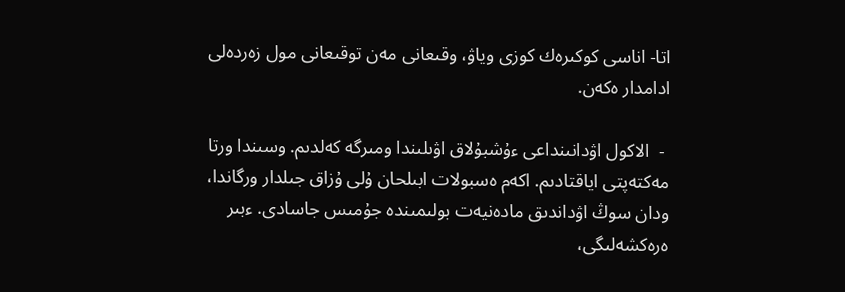اتا- اناسى كوكىرەك كوزى وياۋ، وقىعانى مەن توقىعانى مول زەردەلى ادامدار ەكەن.

 -  الاكول اۋدانىنداعى ءۇشبۇلاق اۋىلىندا ومىرگە كەلدىم. وسىندا ورتا مەكتەپتى اياقتادىم. اكەم ەسبولات ابىلحان ۇلى ۇزاق جىلدار ورگاندا، ودان سوڭ اۋداندىق مادەنيەت بولىمىندە جۇمىس جاسادى. ءبىر ەرەكشەلىگى،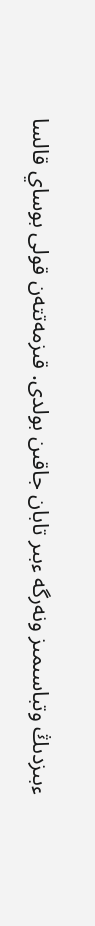ءبىزدىڭ وتباسىمىز ونەرگە ءبىر تابان جاقىن بولدى. قىزمەتتەن قولى بوساي قالسا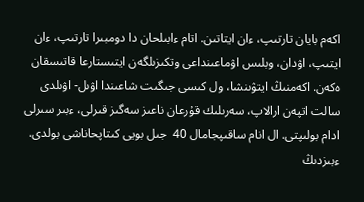اكەم بايان تارتىپ، ءان ايتاتىن. اتام ءابىلحان دا دومبىرا تارتىپ، ءان ايتىپ، اۋدان، وبلىس اۋماعىنداعى وتكىزىلگەن ايتىستارعا قاتىسقان ەكەن. اكەمنىڭ ايتۋىنشا، ول كىسى جىگىت شاعىندا اۋىل- اۋىلدى سالت اتپەن ارالاپ، سەرىلىك قۇرعان ناعىز سەگىز قىرلى، ءبىر سىرلى ادام بولىپتى. ال انام ساقىپجامال 40  جىل بويى كىتاپحاناشى بولدى. ءبىزدىڭ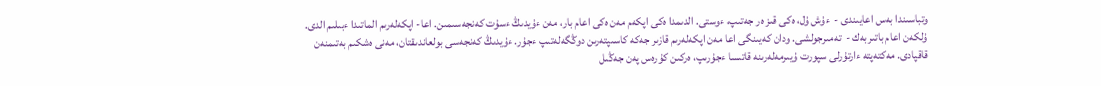وتباسىندا بەس اعايىندى -  ءۇش ۇل، ەكى قىز ەر جەتىپ، ءوستى. الدىمدا ەكى اپكەم مەن ەكى اعام بار، مەن ءۇيدىڭ ءسۇت كەنجەسىمىن. اعا- اپكەلەرىم الماتىدا ءبىلىم الدى. ۇلكەن اعام باتىربەك -  تەمىرجولشى. ودان كەيىنگى اعا مەن اپكەلەرىم قازىر جەكە كاسىپتەرىن دوڭگەلەتىپ ءجۇر. ءۇيدىڭ كەنجەسى بولعاندىقتان، مەنى ەشكىم بەتىمنەن قاقپادى. مەكتەپتە ءارتۇرلى سپورت ۇيىرمەلەرىنە قاتىسا ءجۇرىپ، ەركىن كۇرەس پەن جەڭىل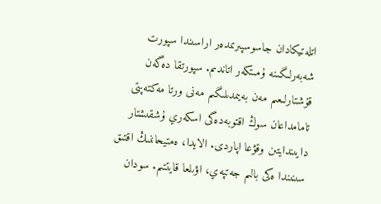اتلەتيكادان جاسوسپىرىمدەر اراسىندا سپورت شەبەرلىگىنە ۇمىتكەر اتاندىم. سپورتقا دەگەن قۇشتارلىعىم مەن بەيىمدىلىگىم مەنى ورتا مەكتەپتى تامامداعان سوڭ اقتوبەدەگى اسكەري ۇشقىشتار دايىندايتىن وقۋعا اپاردى. الايدا، ەمتيحاننىڭ اقتىق سىنىندا ەكى بالىم جەتپەي، اۋىلعا قايتتىم. سودان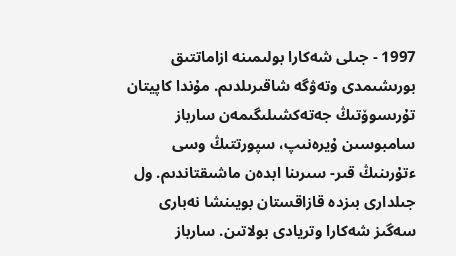1997 - جىلى شەكارا بولىمىنە ازاماتتىق بورىشىمدى وتەۋگە شاقىرىلدىم. مۇندا كاپيتان تۇرىسوۆتىڭ جەتەكشىلىگىمەن سارباز سامبوسىن ۇيرەنىپ، سپورتتىڭ وسى ءتۇرىنىڭ قىر- سىرىنا ابدەن ماشىقتاندىم. ول جىلدارى بىزدە قازاقستان بويىنشا نەبارى سەگىز شەكارا وتريادى بولاتىن. سارباز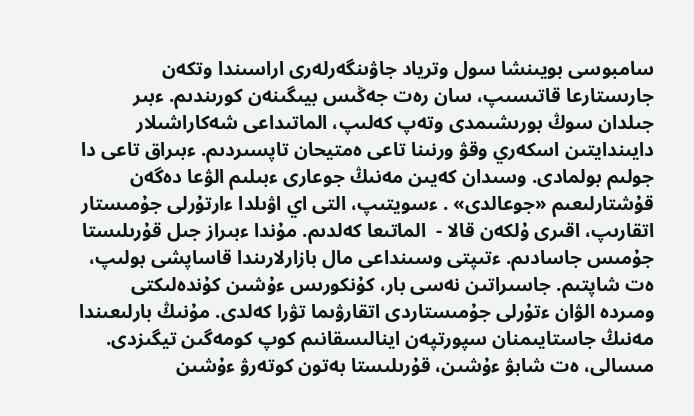سامبوسى بويىنشا سول وترياد جاۋىنگەرلەرى اراسىندا وتكەن جارىستارعا قاتىسىپ، سان رەت جەڭىس بيىگىنەن كورىندىم. ءبىر جىلدان سوڭ بورىشىمدى وتەپ كەلىپ، الماتىداعى شەكاراشىلار دايىندايتىن اسكەري وقۋ ورنىنا تاعى ەمتيحان تاپسىردىم. ءبىراق تاعى دا جولىم بولمادى. وسىدان كەيىن مەنىڭ جوعارى ءبىلىم الۋعا دەگەن قۇشتارلىعىم «جوعالدى» . ءسويتىپ، التى اي اۋىلدا ءارتۇرلى جۇمىستار اتقارىپ، اقىرى ۇلكەن قالا -  الماتىعا كەلدىم. مۇندا ءبىراز جىل قۇرىلىستا جۇمىس جاسادىم. ءتىپتى وسىنداعى مال بازارلارىندا قاساپشى بولىپ، ەت شاپتىم. جاسىراتىن نەسى بار، كۇنكورىس ءۇشىن كۇندەلىكتى ومىردە الۋان ءتۇرلى جۇمىستاردى اتقارۋىما تۋرا كەلدى. مۇنىڭ بارلىعىندا مەنىڭ جاستايىمنان سپورتپەن اينالىسقانىم كوپ كومەگىن تيگىزدى. مىسالى، ەت شابۋ ءۇشىن، قۇرىلىستا بەتون كوتەرۋ ءۇشىن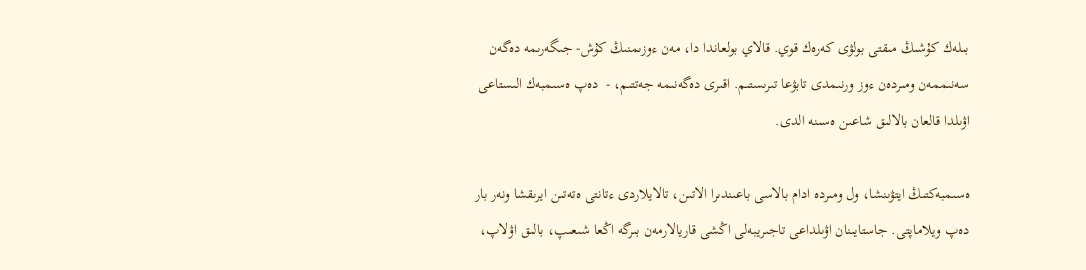بىلەك كۇشىڭ مىقتى بولۋى كەرەك قوي. قالاي بولعاندا دا، مەن ءوزىمنىڭ كۇش- جىگەرىمە دەگەن سەنىممەن ومىردەن ءوز ورنىمدى تابۋعا تىرىستىم. اقىرى دەگەنىمە جەتتىم، -  دەپ ەسىمبەك الىستاعى اۋىلدا قالعان بالالىق شاعىن ەسىنە الدى.

ەسىمبەكتىڭ ايتۋىنشا، ول ومىردە ادام بالاسى باعىندىرا الاتىن، تالايلاردى ءتانتى ەتەتىن ايرىقشا ونەر بار دەپ ويلاماپتى. جاستايىنان اۋىلداعى تاجىريبەلى اڭشى قاريالارمەن بىرگە اڭعا شىعىپ، بالىق اۋلاپ،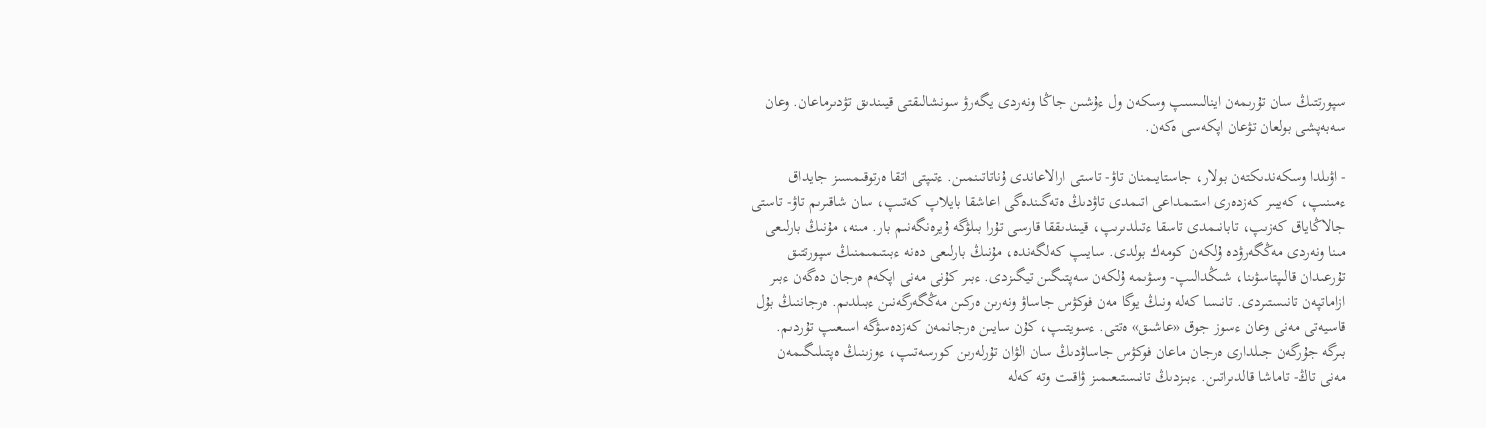سپورتتىڭ سان تۇرىمەن اينالىسىپ وسكەن ول ءۇشىن جاڭا ونەردى يگەرۋ سونشالىقتى قيىندىق تۋدىرماعان. وعان سەبەپشى بولعان تۋعان اپكەسى ەكەن.

- اۋىلدا وسكەندىكتەن بولار، جاستايىمنان تاۋ- تاستى ارالاعاندى ۇناتاتىنمىن. ءتىپتى اتقا ەرتوقىمسىز جايداق ءمىنىپ، كەيبىر كەزدەرى استىمداعى اتىمدى تاۋدىڭ ەتەگىندەگى اعاشقا بايلاپ كەتىپ، سان شاقىرىم تاۋ- تاستى جالاڭاياق كەزىپ، تابانىمدى تاسقا ءتىلدىرىپ، قيىندىققا قارسى تۇرا بىلۋگە ۇيرەنگەنىم بار. مىنە، مۇنىڭ بارلىعى مىنا ونەردى مەڭگەرۋدە ۇلكەن كومەك بولدى. سايىپ كەلگەندە، مۇنىڭ بارلىعى دەنە ءبىتىمىمنىڭ سپورتتىق تۇرعىدان قالىپتاسۋىنا، شىڭدالىپ- وسۋىمە ۇلكەن سەپتىگىن تيگىزدى. ءبىر كۇنى مەنى اپكەم ەرجان دەگەن ءبىر ازاماتپەن تانىستىردى. تانىسا كەلە ونىڭ يوگا مەن فوكۋس جاساۋ ونەرىن ەركىن مەڭگەرگەنىن ءبىلدىم. ەرجاننىڭ بۇل قاسيەتى مەنى وعان ءسوز جوق «عاشىق» ەتتى. ءسويتىپ، كۇن سايىن ەرجانمەن كەزدەسۋگە اسىعىپ تۇردىم. بىرگە جۇرگەن جىلدارى ەرجان ماعان فوكۋس جاساۋدىڭ سان الۋان تۇرلەرىن كورسەتىپ، ءوزىنىڭ ەپتىلىگىمەن مەنى تاڭ- تاماشا قالدىراتىن. ءبىزدىڭ تانىستىعىمىز ۋاقىت وتە كەلە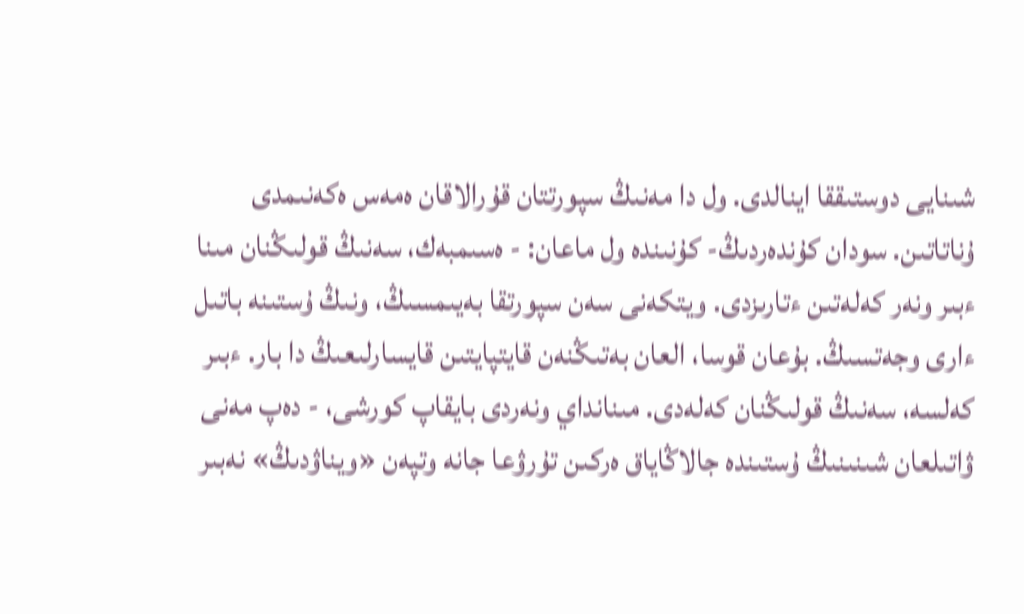شىنايى دوستىققا اينالدى. ول دا مەنىڭ سپورتتان قۇرالاقان ەمەس ەكەنىمدى ۇناتاتىن. سودان كۇندەردىڭ- كۇنىندە ول ماعان: - ەسىمبەك، سەنىڭ قولىڭنان مىنا ءبىر ونەر كەلەتىن ءتارىزدى. ويتكەنى سەن سپورتقا بەيىمسىڭ، ونىڭ ۇستىنە باتىل ءارى وجەتسىڭ. بۇعان قوسا، العان بەتىڭنەن قايتپايتىن قايسارلىعىڭ دا بار. ءبىر كەلسە، سەنىڭ قولىڭنان كەلەدى. مىنانداي ونەردى بايقاپ كورشى، - دەپ مەنى ۋاتىلعان شىنىنىڭ ۇستىندە جالاڭاياق ەركىن تۇرۋعا جانە وتپەن «ويناۋدىڭ» نەبىر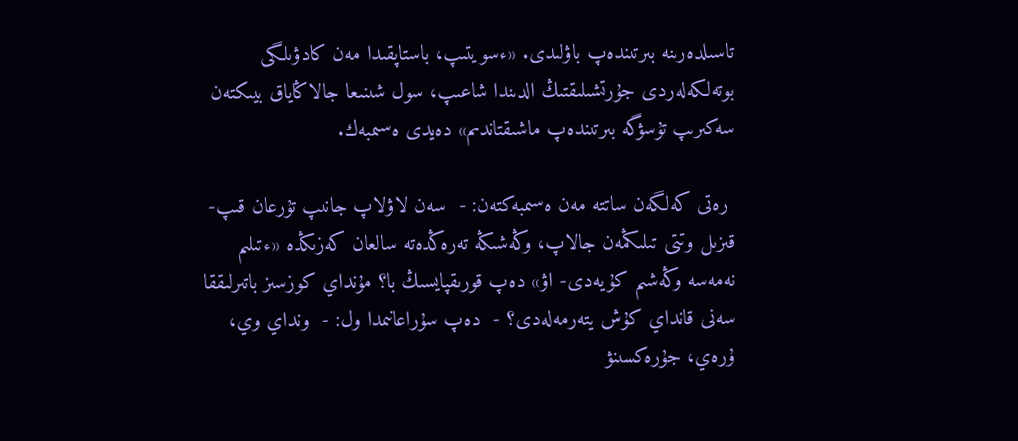تاسىلدەرىنە بىرتىندەپ باۋلىدى. «ءسويتىپ، باستاپقىدا مەن كادۋىلگى بوتەلكەلەردى جۇرتشىلىقتىڭ الدىندا شاعىپ، سول شىنىعا جالاڭاياق بيىكتەن سەكىرىپ تۇسۋگە بىرتىندەپ ماشىقتاندىم» دەيدى ەسىمبەك.

 رەتى كەلگەن ساتتە مەن ەسىمبەكتەن: -  سەن لاۋلاپ جانىپ تۇرعان قىپ- قىزىل وتتى تىلىڭمەن جالاپ، وڭەشىڭە تەرەڭدەتە سالعان كەزىڭدە «ءتىلىم نەمەسە وڭەشىم كۇيەدى- اۋ» دەپ قورىقپايسىڭ با؟ مۇنداي كوزسىز باتىرلىققا سەنى قانداي كۇش يتەرمەلەدى؟ -  دەپ سۇراعانىمدا ول: -  ونداي وي، ۇرەي، جۇرەكسىنۋ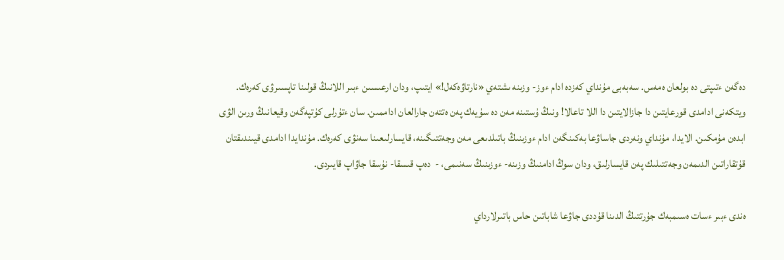دەگەن ءتىپتى دە بولعان ەمەس. سەبەبى مۇنداي كەزدە ادام ءوز- وزىنە ىشتەي «نارتاۋەكەل!» ايتىپ، ودان ارعىسىن ءبىر اللانىڭ قولىنا تاپسىرۋى كەرەك. ويتكەنى ادامدى قورعايتىن دا جازالايتىن دا اللا تاعالا! ونىڭ ۇستىنە مەن دە سۇيەك پەن ەتتەن جارالعان اداممىن. سان ءتۇرلى كۇتپەگەن وقيعانىڭ ورىن الۋى ابدەن مۇمكىن. الايدا، مۇنداي ونەردى جاساۋعا بەكىنگەن ادام ءوزىنىڭ باتىلدىعى مەن وجەتتىگىنە، قايسارلىعىنا سەنۋى كەرەك. مۇندايدا ادامدى قيىندىقتان قۇتقاراتىن الدىمەن وجەتتىلىك پەن قايسارلىق، ودان سوڭ ادامنىڭ وزىنە- ءوزىنىڭ سەنىمى، -  دەپ قىسقا- نۇسقا جاۋاپ قايىردى.

ەندى ءبىر ءسات ەسىمبەك جۇرتتىڭ الدىنا قۇددى جاۋعا شاباتىن حاس باتىرلارداي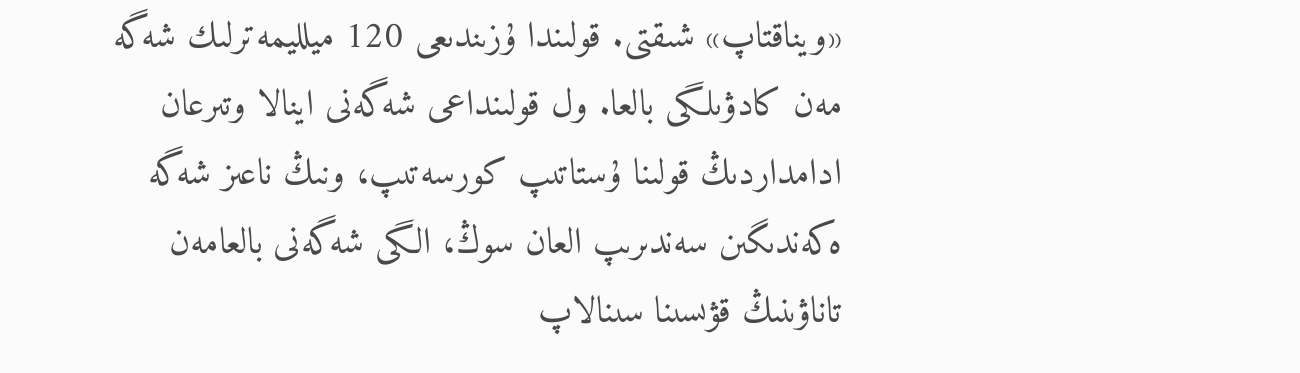«ويناقتاپ» شىقتى. قولىندا ۇزىندىعى 120 ميلليمەترلىك شەگە مەن كادۋىلگى بالعا. ول قولىنداعى شەگەنى اينالا وتىرعان ادامداردىڭ قولىنا ۇستاتىپ كورسەتىپ، ونىڭ ناعىز شەگە ەكەندىگىن سەندىرىپ العان سوڭ، الگى شەگەنى بالعامەن تاناۋىنىڭ قۋىسىنا سىنالاپ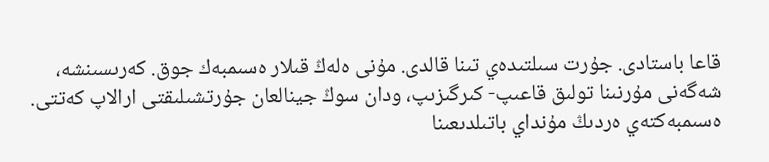قاعا باستادى. جۇرت سىلتىدەي تىنا قالدى. مۇنى ەلەڭ قىلار ەسىمبەك جوق. كەرىسىنشە، شەگەنى مۇرنىنا تولىق قاعىپ- كىرگىزىپ، ودان سوڭ جينالعان جۇرتشىلىقتى ارالاپ كەتتى. ەسىمبەكتەي ەردىڭ مۇنداي باتىلدىعىنا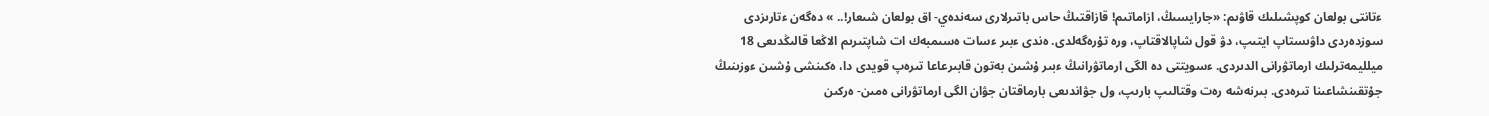ءتانتى بولعان كوپشىلىك قاۋىم: «جارايسىڭ، ازاماتىم! قازاقتىڭ حاس باتىرلارى سەندەي- اق بولعان شىعار!.. » دەگەن ءتارىزدى سوزدەردى داۋىستاپ ايتىپ، دۋ قول شاپالاقتاپ، ورە تۇرەگەلدى. ەندى ءبىر ءسات ەسىمبەك ات شاپتىرىم الاڭعا قالىڭدىعى 18 ميلليمەترلىك ارماتۋرانى الدىردى. ءسويتتى دە الگى ارماتۋرانىڭ ءبىر ۇشىن بەتون قابىرعاعا تىرەپ قويدى دا، ەكىنشى ۇشىن ءوزىنىڭ جۇتقىنشاعىنا تىرەدى. بىرنەشە رەت وقتالىپ بارىپ، ول جۋاندىعى بارماقتان جۋان الگى ارماتۋرانى ەمىن- ەركىن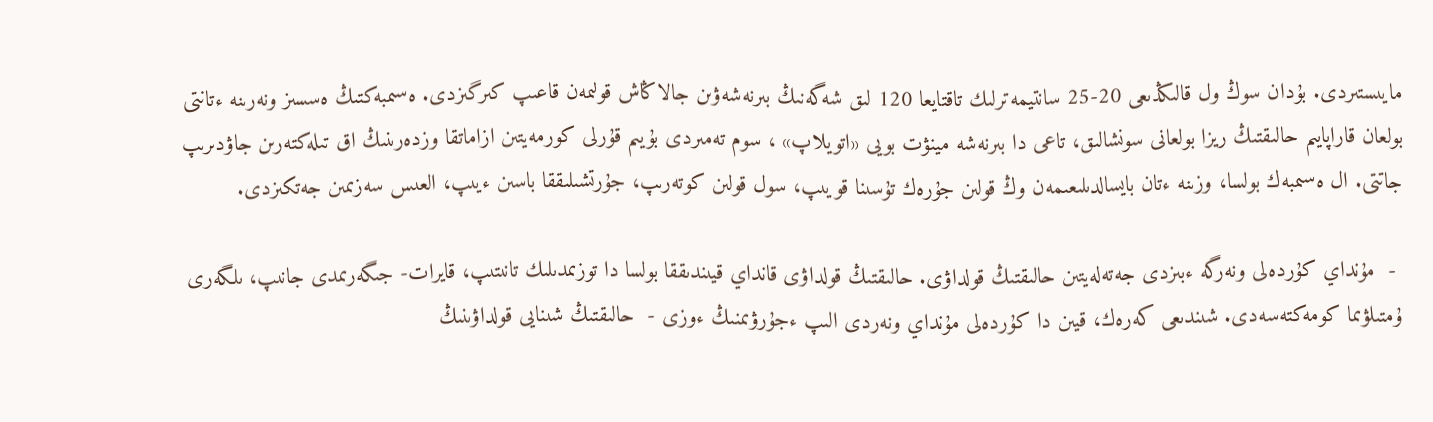مايىستىردى. بۇدان سوڭ ول قالىڭدىعى 20-25 سانتيمەترلىك تاقتايعا 120 لىق شەگەنىڭ بىرنەشەۋىن جالاڭاش قولىمەن قاعىپ كىرگىزدى. ەسىمبەكتىڭ ەسسىز ونەرىنە ءتانتى بولعان قاراپايىم حالىقتىڭ ريزا بولعانى سونشالىق، تاعى دا بىرنەشە مينۋت بويى «اتويلاپ» ، سوم تەمىردى بۇيىم قۇرلى كورمەيتىن ازاماتقا وزدەرىنىڭ اق تىلەكتەرىن جاۋدىرىپ جاتتى. ال ەسىمبەك بولسا، وزىنە ءتان بايسالدىلىعىمەن وڭ قولىن جۇرەك تۇسىنا قويىپ، سول قولىن كوتەرىپ، جۇرتشىلىققا باسىن ءيىپ، العىس سەزىمىن جەتكىزدى.

 -  مۇنداي كۇردەلى ونەرگە ءبىزدى جەتەلەيتىن حالىقتىڭ قولداۋى. حالىقتىڭ قولداۋى قانداي قيىندىققا بولسا دا توزىمدىلىك تانىتىپ، قايرات- جىگەرىمدى جانىپ، ىلگەرى ۇمتىلۋىما كومەكتەسەدى. شىندىعى كەرەك، قيىن دا كۇردەلى مۇنداي ونەردى الىپ ءجۇرۋىمنىڭ ءوزى -  حالىقتىڭ شىنايى قولداۋىنىڭ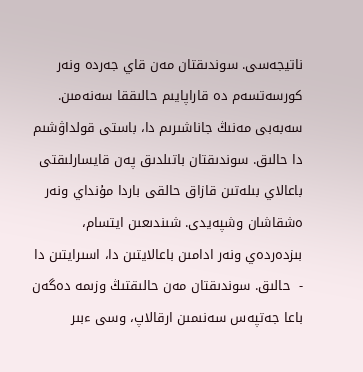ناتيجەسى. سوندىقتان مەن قاي جەردە ونەر كورسەتسەم دە قاراپايىم حالىققا سەنەمىن. سەبەبى مەنىڭ جاناشىرىم دا، باستى قولداۋشىم دا حالىق. سوندىقتان باتىلدىق پەن قايسارلىقتى باعالاي بىلەتىن قازاق حالقى باردا مۇنداي ونەر ەشقاشان وشپەيدى. شىندىعىن ايتسام، بىزدەردەي ونەر ادامىن باعالايتىن دا، اسىرايتىن دا -  حالىق. سوندىقتان مەن حالىقتىڭ وزىمە دەگەن باعا جەتپەس سەنىمىن ارقالاپ، وسى ءبىر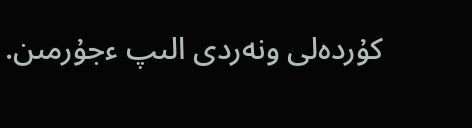كۇردەلى ونەردى الىپ ءجۇرمىن.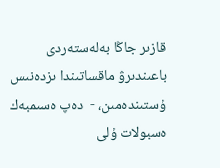قازىر جاڭا بەلەستەردى باعىندىرۋ ماقساتىندا ىزدەنىس ۇستىندەمىن، -  دەپ ەسىمبەك ەسبولات ۇلى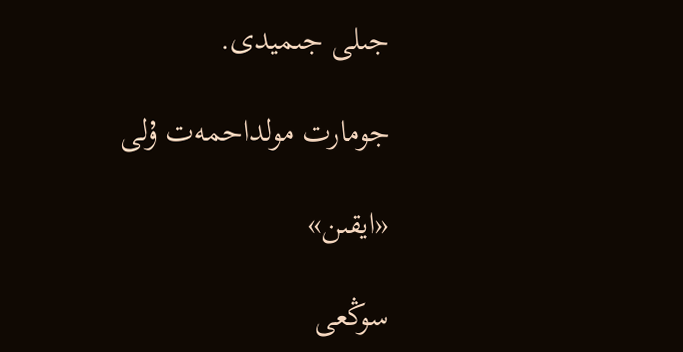جىلى جىميدى.

جومارت مولداحمەت ۇلى

«ايقىن»

سوڭعى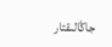جاڭالىقتار